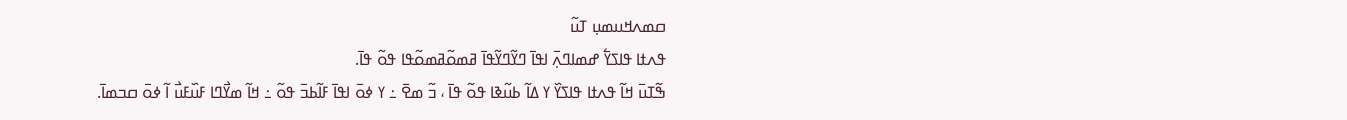ߛߘߍߞߎߘߎ߲ ߠߎ߬
ߟߍߙߊ ߟߊߖߌ߱ ߝߘߊߣߍ߲߫ ߊߟߊ߫ ߣߌ߬ߣߌ߬ߟߊ߫ ߥߘߋ߬ߥߘߋ߬ߟߊ ߟߋ߬ ߟߊ߫.
ߒ߬ߠߎ߫ ߞߊ߬ ߟߍߙߊ ߟߊߖߌ߰ ߌ ߡߊ߬ ߕߎ߬ߢߊ ߟߋ߬ ߟߊ߫ ، ߏ߬ ߘߐ߫ ߸ ߌ ߦߋ߫ ߊߟߊ߫ ߓߊ߬ߕߏ߫ ߟߋ߬ ߸ ߞߊ߬ ߘߌ߯ߣߊ ߓߎ߰ߓߎ߯ ߊ߬ ߦߋ߫ ߛߏߘߊ߫.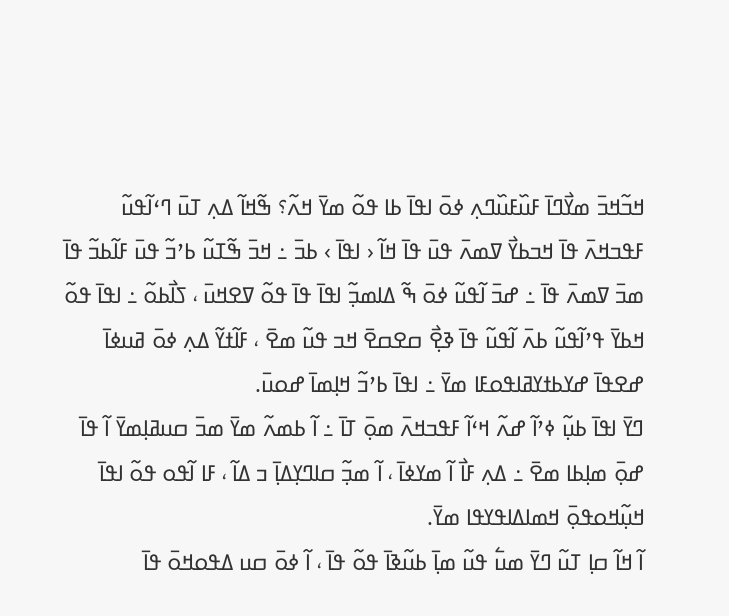ߞߏ߬ߞߏ߫ ߘߌ߯ߣߊ߫ ߓߎ߰ߓߎ߰ߣߍ߲ ߦߋ߫ ߊߟߊ߫ ߕߊ ߟߋ߬ ߘߌ߫ ߞߍ߬؟ ߒ߬ߞߊ߬ ߡߍ߲ ߠߎ߫ ߣߵߊ߬ߟߎ߬ ߓߟߏߞߍ߫ ߟߊ߫ ߞߏߕߌ߯ ߜߘߍ߫ ߟߎ߫ ߟߊ߫ ߞߊ߬ ‹ ߊߟߊ߫ › ߕߏ߫ ߸ ߞߏ߫ ߒ߬ߠߎ߬ ߕߴߏ߬ ߟߎ߫ ߓߊ߬ߕߏ߬ ߟߊ߫ ߘߏ߫ ߜߘߍ߫ ߟߊ߫ ߸ ߝߏ߫ ߊ߬ߟߎ߬ ߦߋ߫ ߒ߬ ߡߊߘߏ߲߬ ߊߟߊ߫ ߟߊ߫ ߟߋ߬ ߜߐߞߎ߫ ، ߖߊ߯ߕߋ߬ ߸ ߊߟߊ߫ ߟߋ߬ ߞߕߌ߫ ߟߴߊ߬ߟߎ߬ ߕߍ߫ ߊ߬ߟߎ߬ ߟߊ߫ ߢߐ߲߯ ߛߐߛߐ߫ ߞߏ ߟߎ߬ ߘߐ߫ ، ߓߊ߬ߙߌ߬ ߡߍ߲ ߦߋ߫ ߥߎߦߊ߫ ߝߐߟߊ߫ ߝߌߕߙߌߥߊߟߋߓߊ ߘߌ߫ ߸ ߊߟߊ߫ ߕߴߏ߬ ߞߊ߲ߘߊ߫ ߝߋߎ߫.
ߣߌ߫ ߊߟߊ߫ ߕߎ߲߬ ߦߴߊ߬ ߝߍ߬ ߞߵߊ߬ ߓߟߏߞߍ߫ ߘߋ߲߫ ߠߊ߫ ߸ ߊ߬ ߕߘߍ߬ ߘߌ߫ ߘߏ߫ ߛߎߥߊ߲ߘߌ߫ ߊ߬ ߟߊ߫ ߝߋ߲߫ ߘߊ߲ߕߊ ߘߐ߫ ߸ ߡߍ߲ ߓߊ߯ ߊ߬ ߘߌߦߊ߫ ، ߊ߬ ߘߏ߲߬ ߛߊߣߌ߲ߡߊ߲߫ ߏ ߡߊ߬ ، ߓߊ ߊ߬ߟߋ ߟߋ߬ ߊߟߊ߫ ߞߎ߲߬ߞߋߟߋ߲߫ ߞߘߊߡߊߟߌߟߊ ߘߌ߫.
ߊ߬ ߞߊ߬ ߛߊ߲ ߠߎ߬ ߣߌ߫ ߘߎ߱ ߟߎ߬ ߘߊ߲߫ ߕߎ߬ߢߊ߫ ߟߋ߬ ߟߊ߫ ، ߊ߬ ߦߋ߫ ߛߎ ߡߟߋߞߋ߫ ߟߊ߫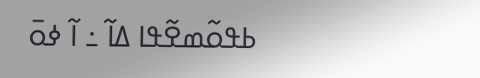ߕߟߋ߬ߘߐ߬ߟߊ ߡߊ߬ ߸ ߊ߬ ߦߋ߫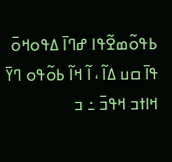ߕߟߋ߬ߘߐ߬ߟߊ ߝߣߊ߫ ߡߟߋߞߋ߫ ߟߊ߫ ߛߎ ߡߊ߬ ، ߊ߬ ߞߊ߬ ߕߋ߬ߟߋ ߣߌ߫ ߞߊߙߏ ߞߟߏ߫ ߸ ߏ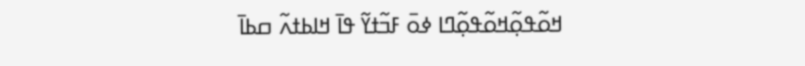ߞߋ߬ߟߋ߲߬ߞߋ߬ߟߋ߲߬ߣߊ ߦߋ߫ ߓߏ߬ߙߌ߬ ߟߊ߫ ߞߊߕߙߍ߬ ߛߕߊ߫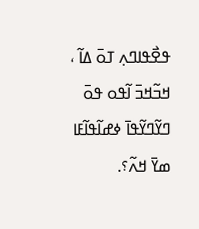ߟߐ߯ߟߊߣߍ߲ ߠߋ߫ ߡߊ߬ ، ߞߏ߬ߞߏ߫ ߊ߬ߟߋ ߟߋ߫ ߣߌ߬ߣߌ߬ߟߊ߫ ߦߝߊ߬ߟߊ߬ߓߊ ߘߌ߫ ߞߍ߬؟.